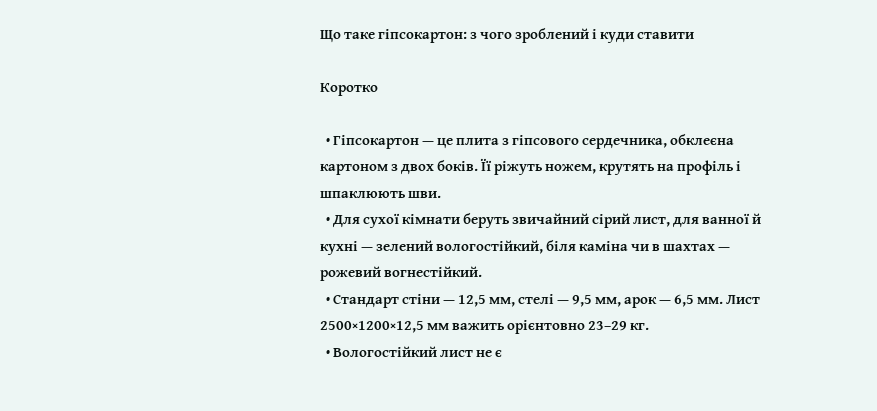Що таке гіпсокартон: з чого зроблений і куди ставити

Коротко

  • Гіпсокартон — це плита з гіпсового сердечника, обклеєна картоном з двох боків. Її ріжуть ножем, крутять на профіль і шпаклюють шви.
  • Для сухої кімнати беруть звичайний сірий лист, для ванної й кухні — зелений вологостійкий, біля каміна чи в шахтах — рожевий вогнестійкий.
  • Стандарт стіни — 12,5 мм, стелі — 9,5 мм, арок — 6,5 мм. Лист 2500×1200×12,5 мм важить орієнтовно 23–29 кг.
  • Вологостійкий лист не є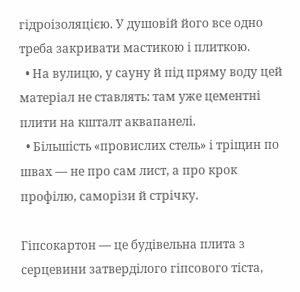гідроізоляцією. У душовій його все одно треба закривати мастикою і плиткою.
  • На вулицю, у сауну й під пряму воду цей матеріал не ставлять: там уже цементні плити на кшталт аквапанелі.
  • Більшість «провислих стель» і тріщин по швах — не про сам лист, а про крок профілю, саморізи й стрічку.

Гіпсокартон — це будівельна плита з серцевини затверділого гіпсового тіста,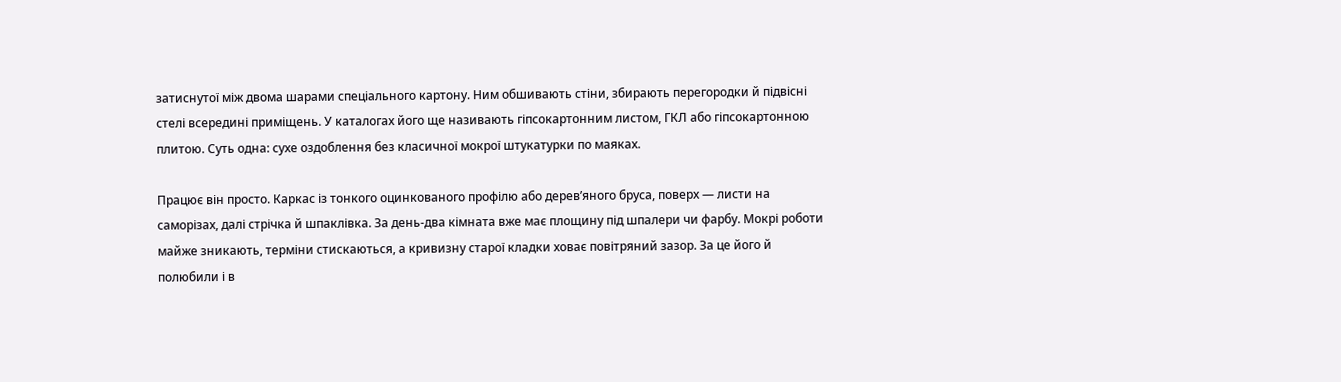затиснутої між двома шарами спеціального картону. Ним обшивають стіни, збирають перегородки й підвісні стелі всередині приміщень. У каталогах його ще називають гіпсокартонним листом, ГКЛ або гіпсокартонною плитою. Суть одна: сухе оздоблення без класичної мокрої штукатурки по маяках.

Працює він просто. Каркас із тонкого оцинкованого профілю або дерев’яного бруса, поверх — листи на саморізах, далі стрічка й шпаклівка. За день-два кімната вже має площину під шпалери чи фарбу. Мокрі роботи майже зникають, терміни стискаються, а кривизну старої кладки ховає повітряний зазор. За це його й полюбили і в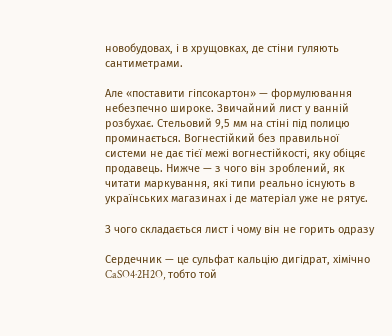новобудовах, і в хрущовках, де стіни гуляють сантиметрами.

Але «поставити гіпсокартон» — формулювання небезпечно широке. Звичайний лист у ванній розбухає. Стельовий 9,5 мм на стіні під полицю проминається. Вогнестійкий без правильної системи не дає тієї межі вогнестійкості, яку обіцяє продавець. Нижче — з чого він зроблений, як читати маркування, які типи реально існують в українських магазинах і де матеріал уже не рятує.

З чого складається лист і чому він не горить одразу

Сердечник — це сульфат кальцію дигідрат, хімічно CaSO4·2H2O, тобто той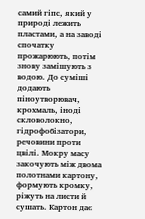самий гіпс, який у природі лежить пластами, а на заводі спочатку прожарюють, потім знову замішують з водою. До суміші додають піноутворювач, крохмаль, іноді скловолокно, гідрофобізатори, речовини проти цвілі. Мокру масу закочують між двома полотнами картону, формують кромку, ріжуть на листи й сушать. Картон дає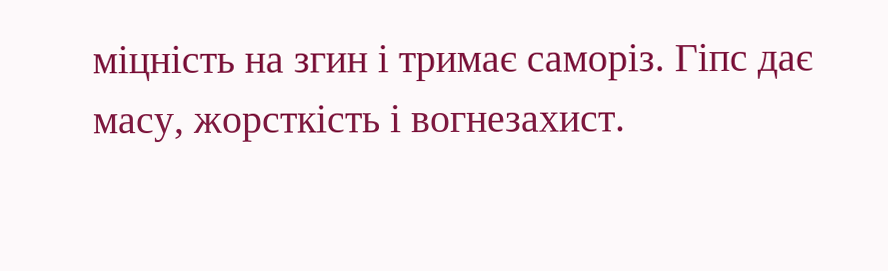міцність на згин і тримає саморіз. Гіпс дає масу, жорсткість і вогнезахист.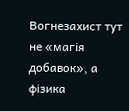Вогнезахист тут не «магія добавок», а фізика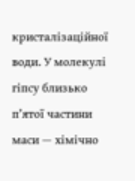кристалізаційної води. У молекулі гіпсу близько п’ятої частини маси — хімічно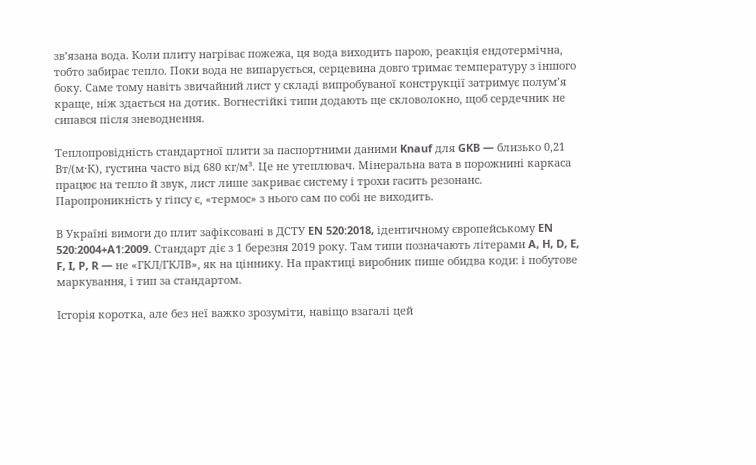зв’язана вода. Коли плиту нагріває пожежа, ця вода виходить парою, реакція ендотермічна, тобто забирає тепло. Поки вода не випарується, серцевина довго тримає температуру з іншого боку. Саме тому навіть звичайний лист у складі випробуваної конструкції затримує полум’я краще, ніж здається на дотик. Вогнестійкі типи додають ще скловолокно, щоб сердечник не сипався після зневоднення.

Теплопровідність стандартної плити за паспортними даними Knauf для GKB — близько 0,21 Вт/(м·К), густина часто від 680 кг/м³. Це не утеплювач. Мінеральна вата в порожнині каркаса працює на тепло й звук, лист лише закриває систему і трохи гасить резонанс. Паропроникність у гіпсу є, «термос» з нього сам по собі не виходить.

В Україні вимоги до плит зафіксовані в ДСТУ EN 520:2018, ідентичному європейському EN 520:2004+A1:2009. Стандарт діє з 1 березня 2019 року. Там типи позначають літерами A, H, D, E, F, I, P, R — не «ГКЛ/ГКЛВ», як на ціннику. На практиці виробник пише обидва коди: і побутове маркування, і тип за стандартом.

Історія коротка, але без неї важко зрозуміти, навіщо взагалі цей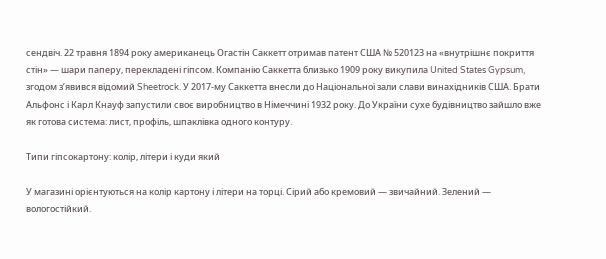сендвіч. 22 травня 1894 року американець Огастін Саккетт отримав патент США № 520123 на «внутрішнє покриття стін» — шари паперу, перекладені гіпсом. Компанію Саккетта близько 1909 року викупила United States Gypsum, згодом з’явився відомий Sheetrock. У 2017-му Саккетта внесли до Національної зали слави винахідників США. Брати Альфонс і Карл Кнауф запустили своє виробництво в Німеччині 1932 року. До України сухе будівництво зайшло вже як готова система: лист, профіль, шпаклівка одного контуру.

Типи гіпсокартону: колір, літери і куди який

У магазині орієнтуються на колір картону і літери на торці. Сірий або кремовий — звичайний. Зелений — вологостійкий.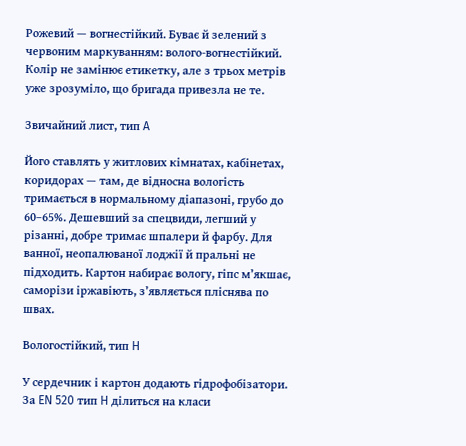Рожевий — вогнестійкий. Буває й зелений з червоним маркуванням: волого-вогнестійкий. Колір не замінює етикетку, але з трьох метрів уже зрозуміло, що бригада привезла не те.

Звичайний лист, тип A

Його ставлять у житлових кімнатах, кабінетах, коридорах — там, де відносна вологість тримається в нормальному діапазоні, грубо до 60–65%. Дешевший за спецвиди, легший у різанні, добре тримає шпалери й фарбу. Для ванної, неопалюваної лоджії й пральні не підходить. Картон набирає вологу, гіпс м’якшає, саморізи іржавіють, з’являється пліснява по швах.

Вологостійкий, тип H

У сердечник і картон додають гідрофобізатори. За EN 520 тип H ділиться на класи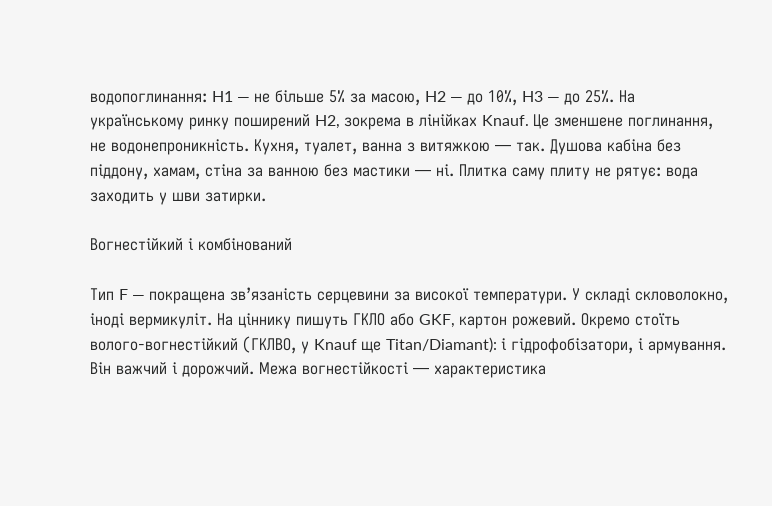водопоглинання: H1 — не більше 5% за масою, H2 — до 10%, H3 — до 25%. На українському ринку поширений H2, зокрема в лінійках Knauf. Це зменшене поглинання, не водонепроникність. Кухня, туалет, ванна з витяжкою — так. Душова кабіна без піддону, хамам, стіна за ванною без мастики — ні. Плитка саму плиту не рятує: вода заходить у шви затирки.

Вогнестійкий і комбінований

Тип F — покращена зв’язаність серцевини за високої температури. У складі скловолокно, іноді вермикуліт. На ціннику пишуть ГКЛО або GKF, картон рожевий. Окремо стоїть волого-вогнестійкий (ГКЛВО, у Knauf ще Titan/Diamant): і гідрофобізатори, і армування. Він важчий і дорожчий. Межа вогнестійкості — характеристика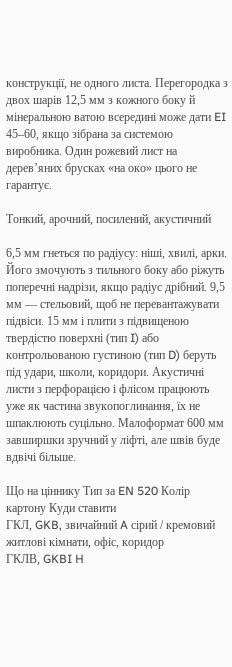конструкції, не одного листа. Перегородка з двох шарів 12,5 мм з кожного боку й мінеральною ватою всередині може дати EI 45–60, якщо зібрана за системою виробника. Один рожевий лист на дерев’яних брусках «на око» цього не гарантує.

Тонкий, арочний, посилений, акустичний

6,5 мм гнеться по радіусу: ніші, хвилі, арки. Його змочують з тильного боку або ріжуть поперечні надрізи, якщо радіус дрібний. 9,5 мм — стельовий, щоб не перевантажувати підвіси. 15 мм і плити з підвищеною твердістю поверхні (тип I) або контрольованою густиною (тип D) беруть під удари, школи, коридори. Акустичні листи з перфорацією і флісом працюють уже як частина звукопоглинання, їх не шпаклюють суцільно. Малоформат 600 мм завширшки зручний у ліфті, але швів буде вдвічі більше.

Що на ціннику Тип за EN 520 Колір картону Куди ставити
ГКЛ, GKB, звичайний A сірий / кремовий житлові кімнати, офіс, коридор
ГКЛВ, GKBI H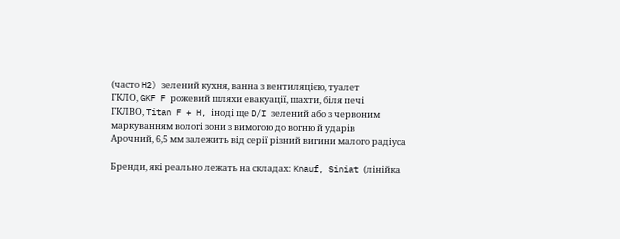(часто H2) зелений кухня, ванна з вентиляцією, туалет
ГКЛО, GKF F рожевий шляхи евакуації, шахти, біля печі
ГКЛВО, Titan F + H, іноді ще D/I зелений або з червоним маркуванням вологі зони з вимогою до вогню й ударів
Арочний, 6,5 мм залежить від серії різний вигини малого радіуса

Бренди, які реально лежать на складах: Knauf, Siniat (лінійка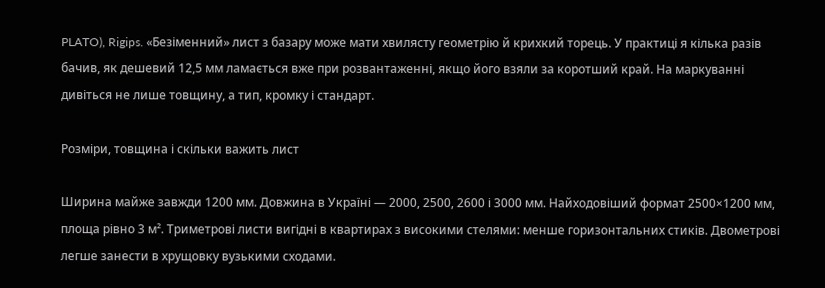PLATO), Rigips. «Безіменний» лист з базару може мати хвилясту геометрію й крихкий торець. У практиці я кілька разів бачив, як дешевий 12,5 мм ламається вже при розвантаженні, якщо його взяли за коротший край. На маркуванні дивіться не лише товщину, а тип, кромку і стандарт.

Розміри, товщина і скільки важить лист

Ширина майже завжди 1200 мм. Довжина в Україні — 2000, 2500, 2600 і 3000 мм. Найходовіший формат 2500×1200 мм, площа рівно 3 м². Триметрові листи вигідні в квартирах з високими стелями: менше горизонтальних стиків. Двометрові легше занести в хрущовку вузькими сходами.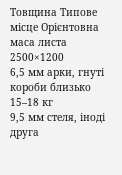Товщина Типове місце Орієнтовна маса листа 2500×1200
6,5 мм арки, гнуті короби близько 15–18 кг
9,5 мм стеля, іноді друга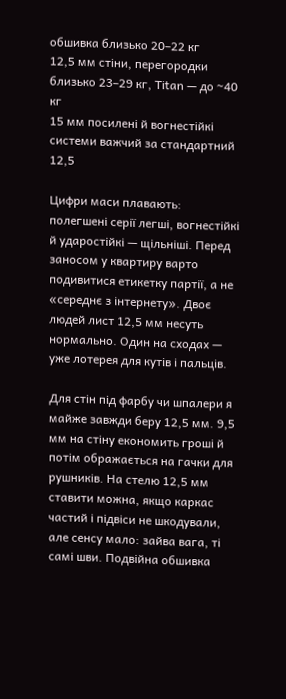обшивка близько 20–22 кг
12,5 мм стіни, перегородки близько 23–29 кг, Titan — до ~40 кг
15 мм посилені й вогнестійкі системи важчий за стандартний 12,5

Цифри маси плавають: полегшені серії легші, вогнестійкі й ударостійкі — щільніші. Перед заносом у квартиру варто подивитися етикетку партії, а не «середнє з інтернету». Двоє людей лист 12,5 мм несуть нормально. Один на сходах — уже лотерея для кутів і пальців.

Для стін під фарбу чи шпалери я майже завжди беру 12,5 мм. 9,5 мм на стіну економить гроші й потім ображається на гачки для рушників. На стелю 12,5 мм ставити можна, якщо каркас частий і підвіси не шкодували, але сенсу мало: зайва вага, ті самі шви. Подвійна обшивка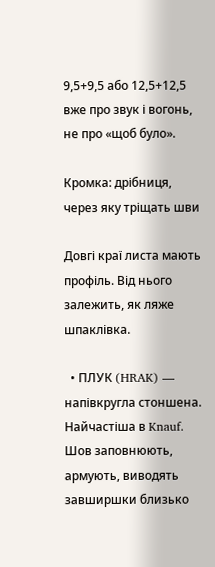9,5+9,5 або 12,5+12,5 вже про звук і вогонь, не про «щоб було».

Кромка: дрібниця, через яку тріщать шви

Довгі краї листа мають профіль. Від нього залежить, як ляже шпаклівка.

  • ПЛУК (HRAK) — напівкругла стоншена. Найчастіша в Knauf. Шов заповнюють, армують, виводять завширшки близько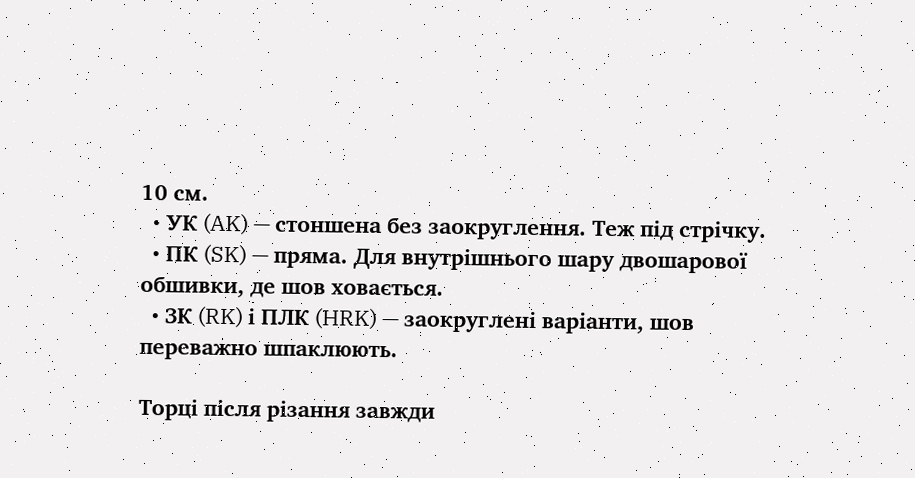10 см.
  • УК (AK) — стоншена без заокруглення. Теж під стрічку.
  • ПК (SK) — пряма. Для внутрішнього шару двошарової обшивки, де шов ховається.
  • ЗК (RK) і ПЛК (HRK) — заокруглені варіанти, шов переважно шпаклюють.

Торці після різання завжди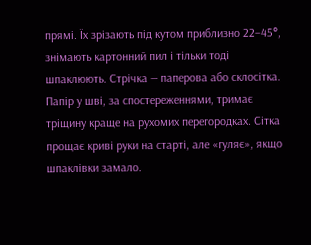прямі. Їх зрізають під кутом приблизно 22–45°, знімають картонний пил і тільки тоді шпаклюють. Стрічка — паперова або склосітка. Папір у шві, за спостереженнями, тримає тріщину краще на рухомих перегородках. Сітка прощає криві руки на старті, але «гуляє», якщо шпаклівки замало.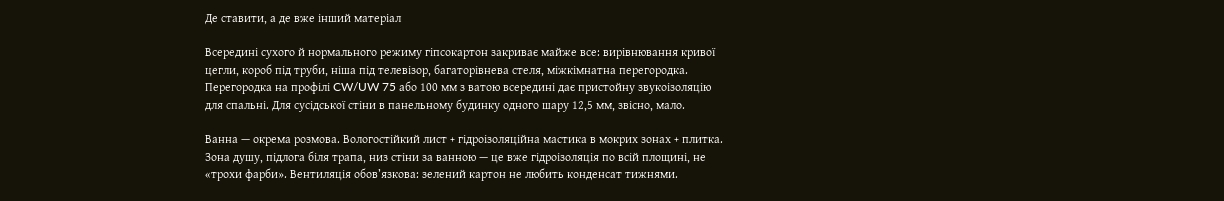Де ставити, а де вже інший матеріал

Всередині сухого й нормального режиму гіпсокартон закриває майже все: вирівнювання кривої цегли, короб під труби, ніша під телевізор, багаторівнева стеля, міжкімнатна перегородка. Перегородка на профілі CW/UW 75 або 100 мм з ватою всередині дає пристойну звукоізоляцію для спальні. Для сусідської стіни в панельному будинку одного шару 12,5 мм, звісно, мало.

Ванна — окрема розмова. Вологостійкий лист + гідроізоляційна мастика в мокрих зонах + плитка. Зона душу, підлога біля трапа, низ стіни за ванною — це вже гідроізоляція по всій площині, не «трохи фарби». Вентиляція обов’язкова: зелений картон не любить конденсат тижнями.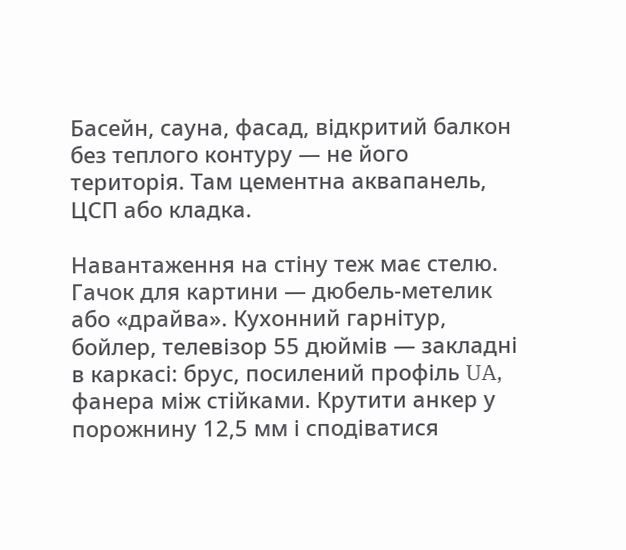Басейн, сауна, фасад, відкритий балкон без теплого контуру — не його територія. Там цементна аквапанель, ЦСП або кладка.

Навантаження на стіну теж має стелю. Гачок для картини — дюбель-метелик або «драйва». Кухонний гарнітур, бойлер, телевізор 55 дюймів — закладні в каркасі: брус, посилений профіль UA, фанера між стійками. Крутити анкер у порожнину 12,5 мм і сподіватися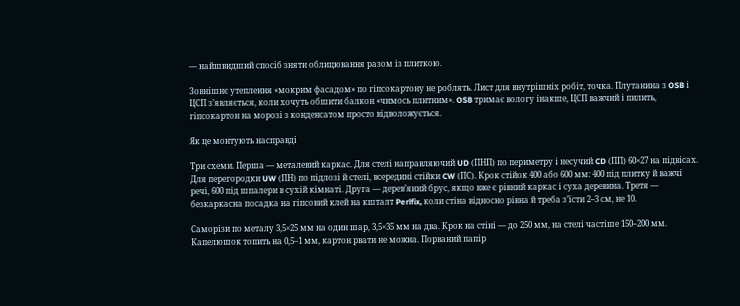— найшвидший спосіб зняти облицювання разом із плиткою.

Зовнішнє утеплення «мокрим фасадом» по гіпсокартону не роблять. Лист для внутрішніх робіт, точка. Плутанина з OSB і ЦСП з’являється, коли хочуть обшити балкон «чимось плитним». OSB тримає вологу інакше, ЦСП важчий і пилить, гіпсокартон на морозі з конденсатом просто відволожується.

Як це монтують насправді

Три схеми. Перша — металевий каркас. Для стелі направляючий UD (ПНП) по периметру і несучий CD (ПП) 60×27 на підвісах. Для перегородки UW (ПН) по підлозі й стелі, всередині стійки CW (ПС). Крок стійок 400 або 600 мм: 400 під плитку й важчі речі, 600 під шпалери в сухій кімнаті. Друга — дерев’яний брус, якщо вже є рівний каркас і суха деревина. Третя — безкаркасна посадка на гіпсовий клей на кшталт Perlfix, коли стіна відносно рівна й треба з’їсти 2–3 см, не 10.

Саморізи по металу 3,5×25 мм на один шар, 3,5×35 мм на два. Крок на стіні — до 250 мм, на стелі частіше 150–200 мм. Капелюшок топить на 0,5–1 мм, картон рвати не можна. Порваний папір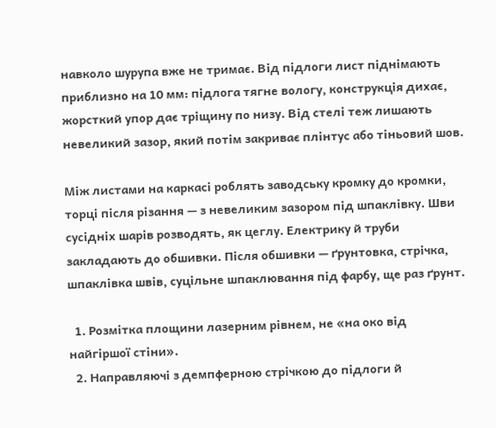навколо шурупа вже не тримає. Від підлоги лист піднімають приблизно на 10 мм: підлога тягне вологу, конструкція дихає, жорсткий упор дає тріщину по низу. Від стелі теж лишають невеликий зазор, який потім закриває плінтус або тіньовий шов.

Між листами на каркасі роблять заводську кромку до кромки, торці після різання — з невеликим зазором під шпаклівку. Шви сусідніх шарів розводять, як цеглу. Електрику й труби закладають до обшивки. Після обшивки — ґрунтовка, стрічка, шпаклівка швів, суцільне шпаклювання під фарбу, ще раз ґрунт.

  1. Розмітка площини лазерним рівнем, не «на око від найгіршої стіни».
  2. Направляючі з демпферною стрічкою до підлоги й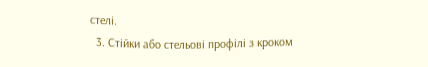стелі.
  3. Стійки або стельові профілі з кроком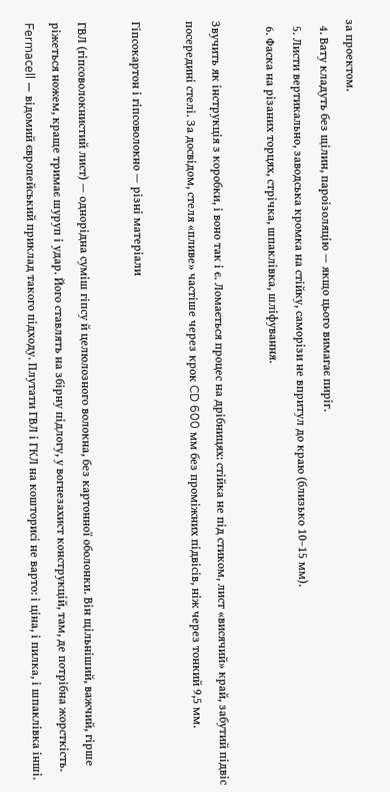за проектом.
  4. Вату кладуть без щілин, пароізоляцію — якщо цього вимагає пиріг.
  5. Листи вертикально, заводська кромка на стійку, саморізи не впритул до краю (близько 10–15 мм).
  6. Фаска на різаних торцях, стрічка, шпаклівка, шліфування.

Звучить як інструкція з коробки, і воно так і є. Ломається процес на дрібницях: стійка не під стиком, лист «висячий» край, забутий підвіс посередині стелі. За досвідом, стеля «пливе» частіше через крок CD 600 мм без проміжних підвісів, ніж через тонкий 9,5 мм.

Гіпсокартон і гіпсоволокно — різні матеріали

ГВЛ (гіпсоволокнистий лист) — однорідна суміш гіпсу й целюлозного волокна, без картонної оболонки. Він щільніший, важчий, гірше ріжеться ножем, краще тримає шуруп і удар. Його ставлять на збірну підлогу, у вогнезахист конструкцій, там, де потрібна жорсткість. Fermacell — відомий європейський приклад такого підходу. Плутати ГВЛ і ГКЛ на кошторисі не варто: і ціна, і пилка, і шпаклівка інші.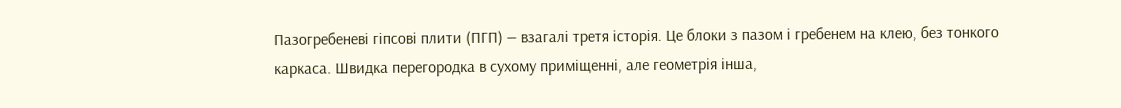Пазогребеневі гіпсові плити (ПГП) — взагалі третя історія. Це блоки з пазом і гребенем на клею, без тонкого каркаса. Швидка перегородка в сухому приміщенні, але геометрія інша,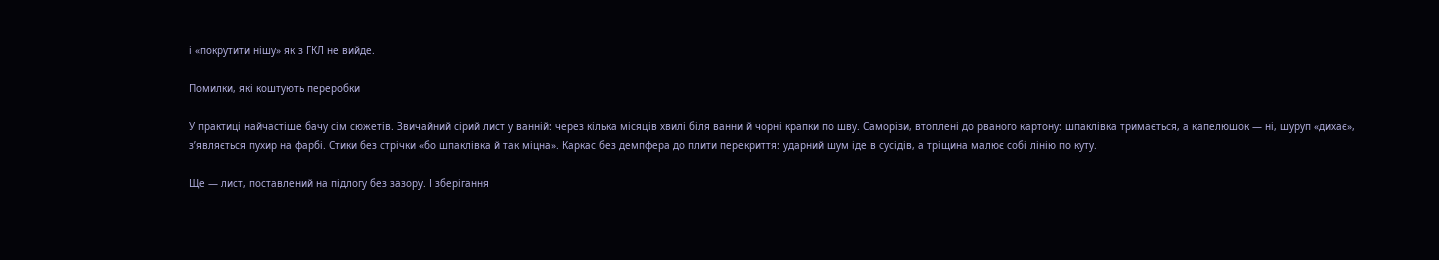і «покрутити нішу» як з ГКЛ не вийде.

Помилки, які коштують переробки

У практиці найчастіше бачу сім сюжетів. Звичайний сірий лист у ванній: через кілька місяців хвилі біля ванни й чорні крапки по шву. Саморізи, втоплені до рваного картону: шпаклівка тримається, а капелюшок — ні, шуруп «дихає», з’являється пухир на фарбі. Стики без стрічки «бо шпаклівка й так міцна». Каркас без демпфера до плити перекриття: ударний шум іде в сусідів, а тріщина малює собі лінію по куту.

Ще — лист, поставлений на підлогу без зазору. І зберігання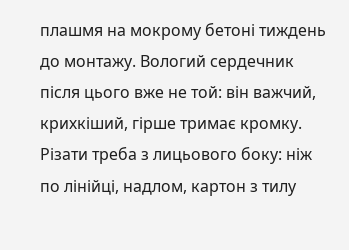плашмя на мокрому бетоні тиждень до монтажу. Вологий сердечник після цього вже не той: він важчий, крихкіший, гірше тримає кромку. Різати треба з лицьового боку: ніж по лінійці, надлом, картон з тилу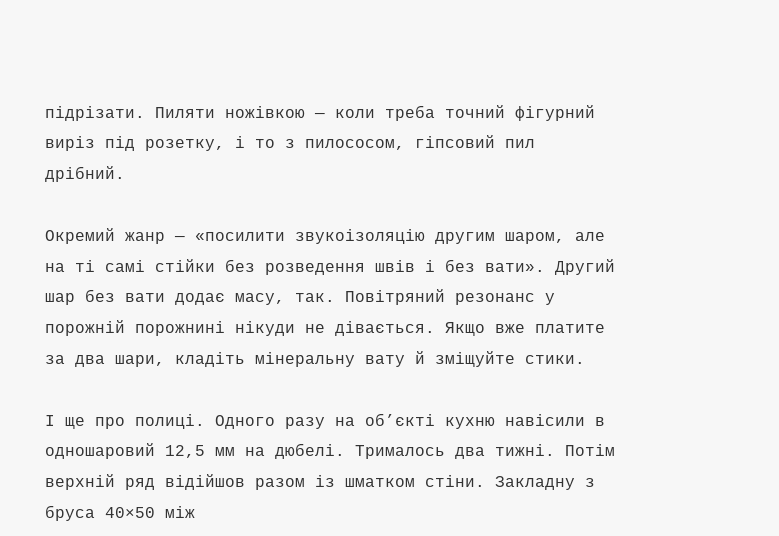підрізати. Пиляти ножівкою — коли треба точний фігурний виріз під розетку, і то з пилососом, гіпсовий пил дрібний.

Окремий жанр — «посилити звукоізоляцію другим шаром, але на ті самі стійки без розведення швів і без вати». Другий шар без вати додає масу, так. Повітряний резонанс у порожній порожнині нікуди не дівається. Якщо вже платите за два шари, кладіть мінеральну вату й зміщуйте стики.

І ще про полиці. Одного разу на об’єкті кухню навісили в одношаровий 12,5 мм на дюбелі. Трималось два тижні. Потім верхній ряд відійшов разом із шматком стіни. Закладну з бруса 40×50 між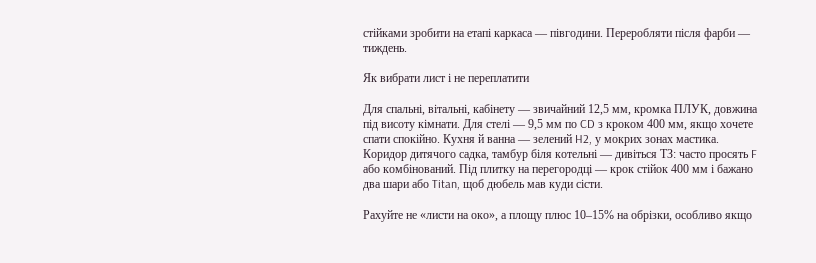стійками зробити на етапі каркаса — півгодини. Переробляти після фарби — тиждень.

Як вибрати лист і не переплатити

Для спальні, вітальні, кабінету — звичайний 12,5 мм, кромка ПЛУК, довжина під висоту кімнати. Для стелі — 9,5 мм по CD з кроком 400 мм, якщо хочете спати спокійно. Кухня й ванна — зелений H2, у мокрих зонах мастика. Коридор дитячого садка, тамбур біля котельні — дивіться ТЗ: часто просять F або комбінований. Під плитку на перегородці — крок стійок 400 мм і бажано два шари або Titan, щоб дюбель мав куди сісти.

Рахуйте не «листи на око», а площу плюс 10–15% на обрізки, особливо якщо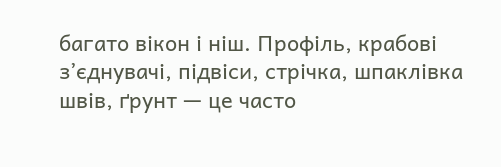багато вікон і ніш. Профіль, крабові з’єднувачі, підвіси, стрічка, шпаклівка швів, ґрунт — це часто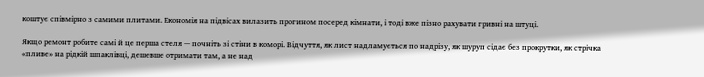коштує співмірно з самими плитами. Економія на підвісах вилазить прогином посеред кімнати, і тоді вже пізно рахувати гривні на штуці.

Якщо ремонт робите самі й це перша стеля — почніть зі стіни в коморі. Відчуття, як лист надламується по надрізу, як шуруп сідає без прокрутки, як стрічка «пливе» на рідкій шпаклівці, дешевше отримати там, а не над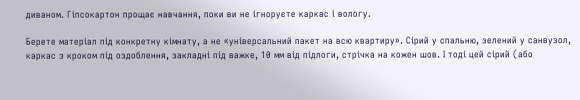диваном. Гіпсокартон прощає навчання, поки ви не ігноруєте каркас і вологу.

Берете матеріал під конкретну кімнату, а не «універсальний пакет на всю квартиру». Сірий у спальню, зелений у санвузол, каркас з кроком під оздоблення, закладні під важке, 10 мм від підлоги, стрічка на кожен шов. І тоді цей сірий (або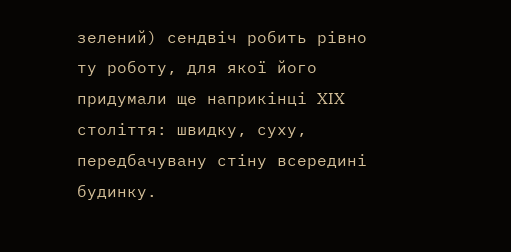зелений) сендвіч робить рівно ту роботу, для якої його придумали ще наприкінці XIX століття: швидку, суху, передбачувану стіну всередині будинку.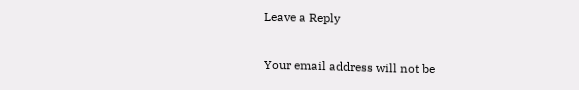Leave a Reply

Your email address will not be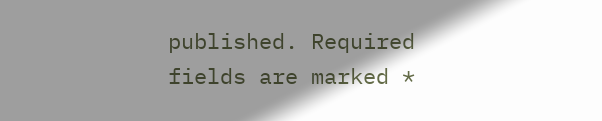published. Required fields are marked *